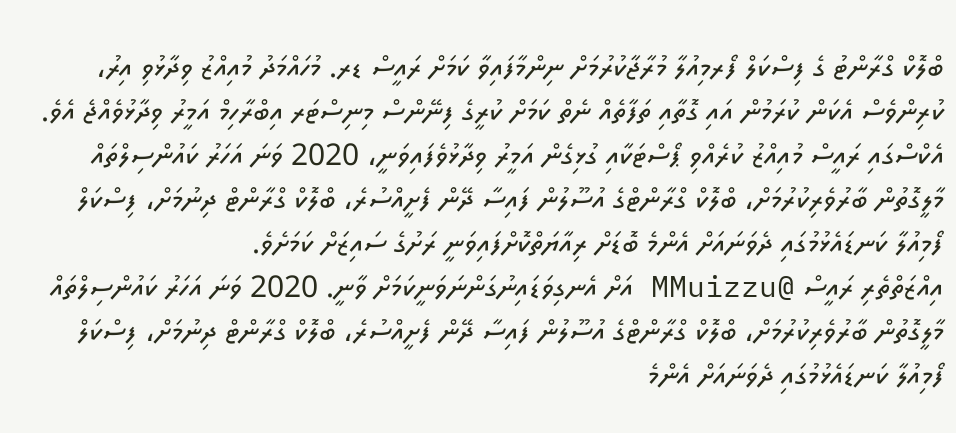ބްލޮކް ގްރާންޓު ގެ ފިސްކަލް ފޯރމިއުލާ މުރާޖާކުރުމަށް ނިންމާފައިވާ ކަމަށް ރައީސް ޑރ. މުހައްމަދު މުއިއްޒު ވިދާޅުވި އިރު، ކުރިންވެސް އެކަން ކުރަމުން އައި ގޮތާއި ތަފާތެއް ނެތް ކަމަށް ކުރީގެ ފިނޭންސް މިނިސްޓަރ އިބްރާހިމް އަމީރު ވިދާޅުވެއްޖެ އެވެ.
އެކްސްގައި ރައީސް މުއިއްޒު ކުރެއްވި ޕޯސްޓަކާއި ގުޅިގެން އަމީރު ވިދާޅުވެފައިވަނީ، 2020 ވަނަ އަހަރު ކައުންސިލްތައް މާލީގޮތުން ބާރުވެރިކުރުމަށް، ބްލޮކް ގްރާންޓްގެ އުސޫލުން ފައިސާ ދޭން ފެށީއްސުރެ، ބްލޮކް ގްރާންޓް ދިނުމަށް، ފިސްކަލް ފޯމިއުލާ ކަނޑައެޅުމުގައި ދެވަނައަށް އެންމެ ބޮޑަށް ރިއާޔަތްކޮށްފައިވަނީ ރަށުގެ ސައިޒަށް ކަމަށެވެ.
އިއްޒަތްތެރި ރައީސް @MMuizzu އަށް އެނގިވަޑައިނުގަންނަވަނީކަމަށް ވާނީ. 2020 ވަނަ އަހަރު ކައުންސިލްތައް މާލީގޮތުން ބާރުވެރިކުރުމަށް، ބްލޮކް ގްރާންޓްގެ އުސޫލުން ފައިސާ ދޭން ފެށީއްސުރެ، ބްލޮކް ގްރާންޓް ދިނުމަށް، ފިސްކަލް ފޯމިއުލާ ކަނޑައެޅުމުގައި ދެވަނައަށް އެންމެ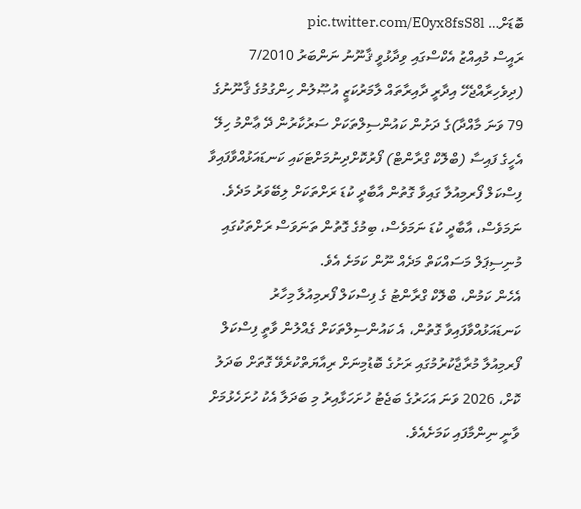ބޮޑަށް… pic.twitter.com/E0yx8fsS8l
ރައީސް މުއިއްޒު އެކްސްގައި ވިދާޅުވީ ޤާނޫނު ނަންބަރު 7/2010 (ދިވެހިރާއްޖެހޭ އިދާރީ ދާއިރާތައް ލާމަރުކަޒީ އުޞޫލުން ހިންގުމުގެ ޤާނޫނުގެ 79 ވަނަ މާއްދާ)ގެ ދަށުން ކައުންސިލްތަކަށް ސަރުކާރުން ދޭ ޢާންމު ހިލޭ އެހީގެ ފައިސާ (ބްލޮކް ގްރާންޓް) ފޯރުކޮށްދިނުމަށްޓަކައި ކަނޑައަޅުއްވާފައިވާ ފިސްކަލް ފޯރމިއުލާ ގައިވާ ގޮތުން އާބާދީ ކުޑަ ރަށްތަކަށް ލިބޭވަރު މަދެވެ. ނަމަވެސް، އާބާދީ ކުޑަ ނަމަވެސް، ބިމުގެ ގޮތުން ތަނަވަސް ރަށްތަކުގައި މުނިސިޕަލް މަސައްކަތް މަދެއް ނޫން ކަމަށެ އެވެ.
އެހެން ކަމުން، ބްލޮކް ގްރާންޓު ގެ ފިސްކަލް ފޯރމިއުލާ މިހާރު ކަނޑައަޅުއްވާފައިވާ ގޮތުން، އެ ކައުންސިލްތަކަށް ގެއްލުން ވާތީ ފިސްކަލް ފޯރމިއުލާ މުރާޖާކުރުމުގައި ރަށުގެ ބޮޑުމިނަށް ރިއާޔަތްކުރެވޭ ގޮތަށް ބަދަލު ކޮށް، 2026 ވަނަ އަހަރުގެ ބަޖެޓު ހުށަހަޅާއިރު މި ބަދަލާ އެކު ހުށަހެޅުމަށް ވާނީ ނިންމާފައި ކަމަށެއެވެ.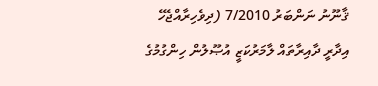ޤާނޫނު ނަންބަރު 7/2010 (ދިވެހިރާއްޖެހޭ އިދާރީ ދާއިރާތައް ލާމަރުކަޒީ އުޞޫލުން ހިންގުމުގެ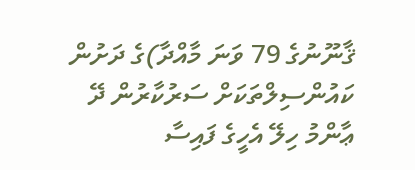ޤާނޫނުގެ 79 ވަނަ މާއްދާ)ގެ ދަށުން ކައުންސިލްތަކަށް ސަރުކާރުން ދޭ ޢާންމު ހިލޭ އެހީގެ ފައިސާ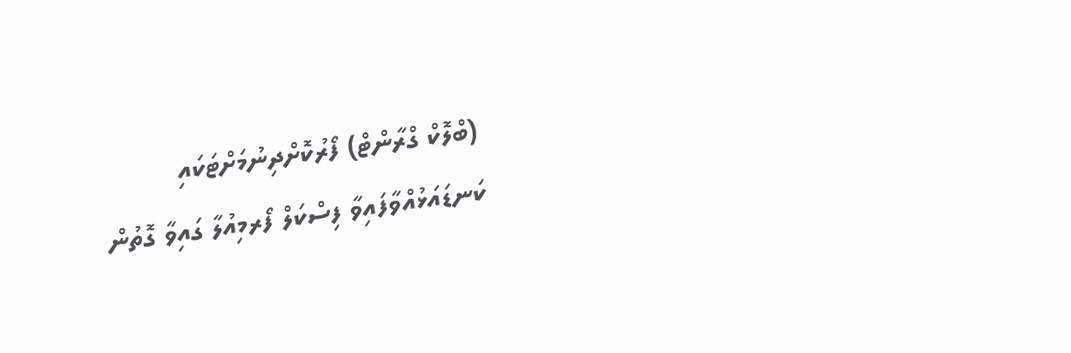(ބްލޮކް ގްރާންޓް) ފޯރުކޮށްދިނުމަށްޓަކައި ކަނޑައަޅުއްވާފައިވާ ފިސްކަލް ފޯރމިއުލާ ގައިވާ ގޮތުން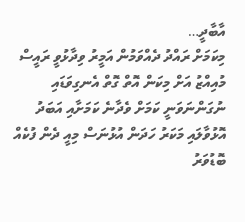އާބާދީ…
މިކަމަށް ރައްދު ދެއްވަމުން އަމީރު ވިދާޅުވީ ރައީސް މުއިއްޒު އަށް މިކަން އޮތް ގޮތް އެނގިވަޑައި ނުގަންނަވަނީ ކަމަށް ވެދާނެ ކަމަށާއި އަބަދު އޮޅުވާލައި މަކަރު ހަދަން އުޅުނަސް މިއީ ދެން ފުކެއް ބޮޑުވަރު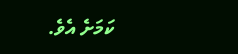ކަމަށެ އެވެ.